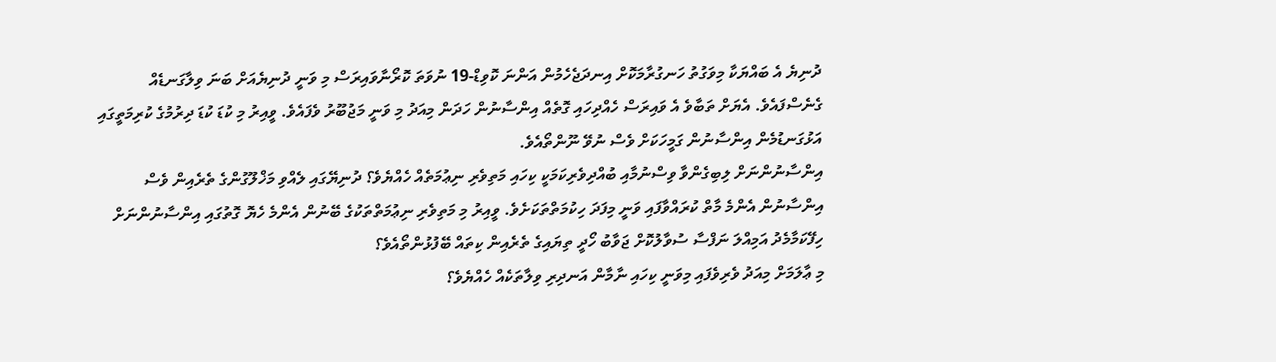ދުނިޔެ އެ ބައްޔަކާ މިވަގުތު ހަނގުރާމަކޮށް އިނދަޖެހެމުން އަންނަ ކޮވިޑް-19 ނުވަތަ ކޮރޯނާވައިރަސް މި ވަނީ ދުނިޔެއަށް ބަނަ ވިލާގަނޑެއް ގެނެސްފައެވެ. އެޔަށް ތަބާވެ އެ ވައިރަސް ހެއްދިހައި ގޮތެއް އިންސާނުން ހަދަން މިއަދު މި ވަނީ މަޖުބޫރު ވެފައެވެ. ވީއިރު މި ކުޑަ ކުޑަ ދިރުމުގެ ކުރިމަތީގައި އަޅުގަނޑުމެން އިންސާނުން ގަމީހަކަށް ވެސް ނުވޭ ނޫންތޯއެވެ.
އިންސާނުންނަށް ލިބިގެންވާ ވިސްނުމާއި ބުއްދިވެރިކަމަކީ ކިހައި މަތިވެރި ނިޢުމަތެއް ހެއްޔެވެ؟ ދުނިޔޭގައި ލެއްވި މަޚްލޫގުންގެ ތެރެއިން ވެސް އިންސާނުން އެންމެ މާތް ކުރައްވާފައި ވަނީ މިފަދަ ހިކުމަތްތަކަށެވެ. ވީއިރު މި މަތިވެރި ނިޢުމަތްތަކުގެ ބޭނުން އެންމެ ހެޔޮ ގޮތުގައި އިންސާނުންނަށް ހިފޭކަމާމެދު އަމިއްލަ ނަފްސާ ސުވާލުކޮށް ޖަވާބު ހޯދީ ތިޔައިގެ ތެރެއިން ކިތައް ބޭފުޅުންތޯއެވެ؟
މި ޢާލަމަށް މިއަދު ވެރިވެފައި މިވަނީ ކިހައި ނާމާން އަނދިރި ވިލާތަކެއް ހެއްޔެވެ؟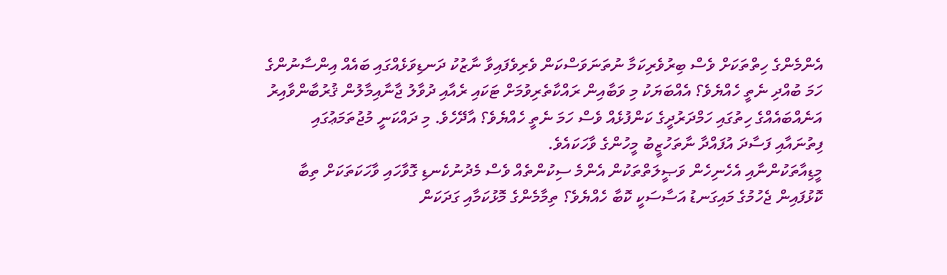އެންމެންގެ ހިތްތަކަށް ވެސް ބިރުވެރިކަމާ ނުތަނަވަސްކަން ވެރިވެފައިވާ ނާޒުކު ދަނޑިވަޅެއްގައި ބައެއް އިންސާނުންގެ ހަމަ ބުއްދި ނެތީ ހެއްޔެވެ؟ އެއްބަޔަކު މި ވަބާއިން ރައްކާތެރިވުމަށް ޓަކައި ރެއާއި ދުވާލު ޖާނާއިމާލުން ޤުރުބާންވާއިރު އަނެއްބައެއްގެ ހިތުގައި ހަމްދަރުދީގެ ކަންފުޅެއް ވެސް ހަމަ ނެތީ ހެއްޔެވެ؟ އާދޭހެވެ. މި ދައްކަނީ މުޖުތަމަޢުގައި ފިތުނައާއި ފަސާދަ އުފައްދާ ނާތަހުޒީބު މީހުންގެ ވާހަކައެވެ.
މީޑިއާތަކުންނާއި އެހެނިހެން ވަޞީލަތްތަކުން އެންމެ ސިކުންތެއް ވެސް މެދުނުކެނޑި ގޮވާހައި ވާހަކަތަކަށް ތިބާ ކޮޅުފައިން ޖެހުމުގެ މައިގަނޑު އަސާސަކީ ކޮބާ ހެއްޔެވެ؟ ތިމާމެންގެ މޮޅުކަމާއި ގަދަކަން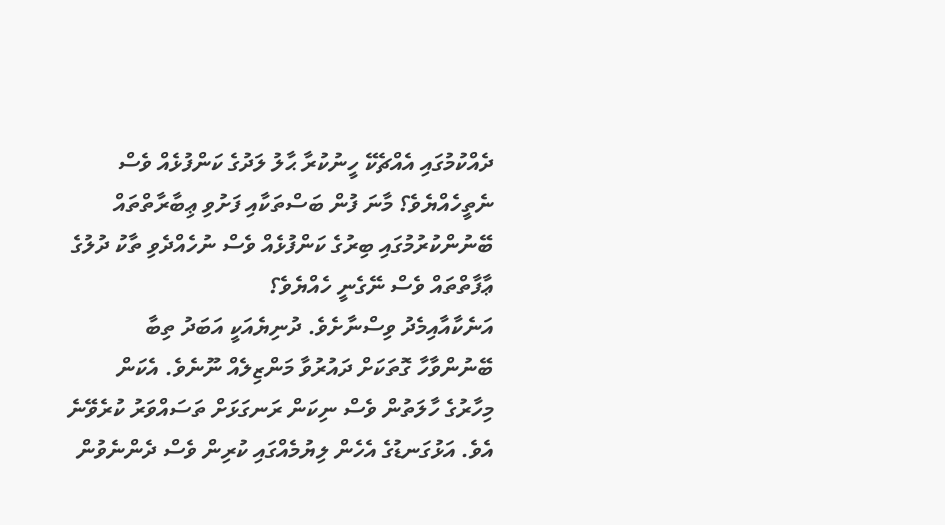ދެއްކުމުގައި އެއްޗެކޭ ހީނުކުރާ ޙާލު ލަދުގެ ކަންފުޅެއް ވެސް ނެތީހެއްޔެވެ؟ މާނަ ފުން ބަސްތަކާއި ފަށުވި ޢިބާރާތްތައް ބޭނުންކުރުމުގައި ބިރުގެ ކަންފުޅެއް ވެސް ނުހެއްދެވި ތާކު ދުލުގެ ޢާފާތްތައް ވެސް ނޭގެނީ ހެއްޔެވެ؟
އަނެކާއާއިމެދު ވިސްނާށެވެ. ދުނިޔެއަކީ އަބަދު ތިބާ ބޭނުންވާހާ ގޮތަކަށް ދައުރުވާ މަންޒިލެއް ނޫނެވެ. އެކަން މިހާރުގެ ހާލަތުން ވެސް ނިކަން ރަނގަޅަށް ތަސައްވަރު ކުރެވޭނެ އެވެ. އަޅުގަނޑުގެ އެހެން ލިޔުމެއްގައި ކުރިން ވެސް ދެންނެވުން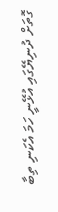ގޮތަށް ދުނިޔޭގައި އުޅޭނީ ހަމަ އެކަނި ތިބާ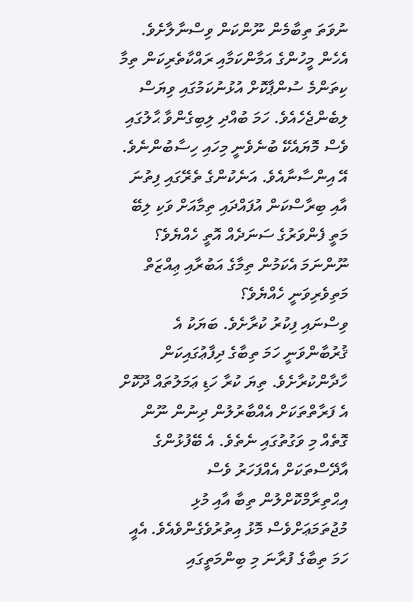ނުވަތަ ތިބާމެން ނޫންކަން ވިސްނާލާށެވެ. އެހެން މީހުންގެ އަމާންކަމާއި ރައްކާތެރިކަން ތިމާ ކިތަންމެ ސުންޕާކޮށް އުޅުނުކަމުގައި ވިޔަސް ލިބެންޖެހެއެވެ. ހަމަ ބުއްދި ލިބިގެންވާ ޙާލުގައި ވެސް މޮޔައެކޭ ބުނެވެނީ މިހައި ހިސާބުންނެވެ.
އޭ އިންސާނާއެވެ. އަނެކުންގެ ތެރޭގައި ފިތުނަ އާއި ބިރާސްކަން އުފައްދައި ތިމާއަށް ވަކި ލިބޭ މަތީ ފެންވަރުގެ ސަނަދެއް އޮތީ ހެއްޔެވެ؟ ނޫންނަމަ އެކަމުން ތިމާގެ އަބުރާއި ޢިއްޒަތް މަތިވެރިވަނީ ހެއްޔެވެ؟
ވިސްނައި ފިކުރު ކުރާށެވެ. ބަޔަކު އެ ޤުރުބާންވަނީ ހަމަ ތިބާގެ ދިފާޢުގައިކަން ހާދާންކުރާށެވެ. ތިޔަ ކުރާ ހަޑި ޢަމަލުތައް ދޫކޮށް އެ ފަރާތްތަކަށް އެއްބާރުލުން ދިނުން ނޫން ގޮތެއް މި ވަގުތުގައި ނެތެވެ. އެ ބޭފުޅުންގެ އާދޭސްތަކަށް އެއްފަހަރު ވެސް އިޙްތިރާމްކޮށްލުން ތިބާ އާއި މުޅި މުޖުތަމަޢަށްވެސް މޮޅު އިތުރުވެގެންވެއެވެ. އެއީ ހަމަ ތިބާގެ ފުރާނަ މި ބިންމަތީގައި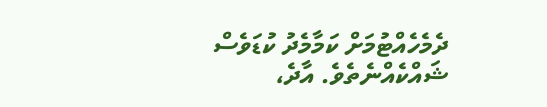ދެމެހެއްޓުމަށް ކަމާމެދު ކުޑަވެސް ޝައްކެއްނެތެވެ. އާދެ،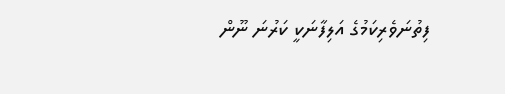ފިތުނަވެރިކަމުގެ އަލިފާނަކީ ކަރުނަ ނޫން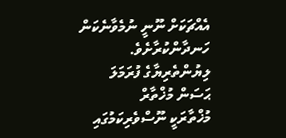އެއްޗަކަށް ނޫނީ ނުމެވާނެކަން ހަނދާންކުރާށެވެ.
ލިޔުންތެރިޔާގެ ފުރަމަލަ
ޙަސަން މުޚްތާރް
މުޚްތާރަކީ ނޫސްވެރިކަމުގައި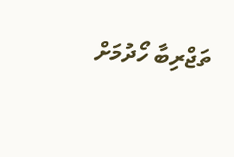ތަޖްރިބާ ހޯދުމަށް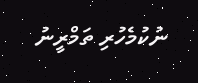ނުކުމެހުރި ތަމްރީނު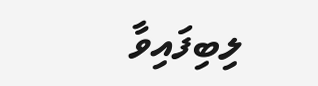ލިބިފައިވާ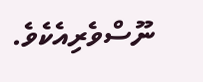ނޫސްވެރިއެކެވެ.